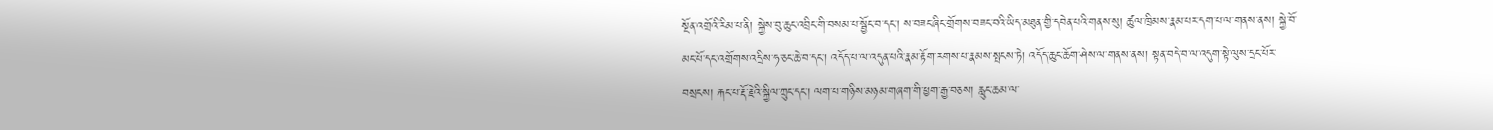སྔོན་འགྲོའི་རིམ་པ་ནི། སྐྱེས་བུ་ཆུང་འབྲིང་གི་བསམ་པ་སྦྱོང་བ་དང་། ས་བཟང་ཞིང་གྲོགས་བཟང་བའི་ཡིད་མཐུན་གྱི་དབེན་པའི་གནས་སུ། ཚུལ་ཁྲིམས་རྣམ་པར་དག་པ་ལ་གནས་ནས། སྐྱེ་བོ་མང་པོ་དང་འགྲོགས་འདྲིས་ཧ་ཅང་ཆེ་བ་དང་། འདོད་པ་ལ་འདུན་པའི་རྣམ་རྟོག་རགས་པ་རྣམས་སྤངས་ཏེ། འདོད་ཆུང་ཆོག་ཤེས་ལ་གནས་ནས། སྟན་བདེ་བ་ལ་འདུག་སྟེ་ལུས་དྲང་པོར་བསྲངས། རྐང་པ་རྡོ་རྗེའི་སྐྱིལ་ཀྲུང་དང་། ལག་པ་གཉིས་མཉམ་གཞག་གི་ཕྱག་རྒྱ་བཅས། རླུང་ཆམ་ལ་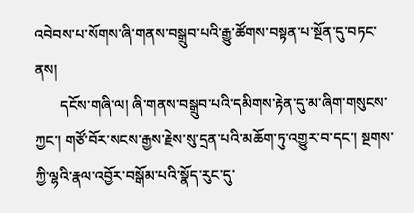འབེབས་པ་སོགས་ཞི་གནས་བསྒྲུབ་པའི་རྒྱུ་ཚོགས་བསྟན་པ་སྔོན་དུ་བཏང་ནས།
       དངོས་གཞི་ལ། ཞི་གནས་བསྒྲུབ་པའི་དམིགས་རྟེན་དུ་མ་ཞིག་གསུངས་ཀྱང་། གཙོ་བོར་སངས་རྒྱས་རྗེས་སུ་དྲན་པའི་མཆོག་ཏུ་འགྱུར་བ་དང་། སྔགས་ཀྱི་ལྷའི་རྣལ་འབྱོར་བསྒོམ་པའི་སྣོད་རུང་དུ་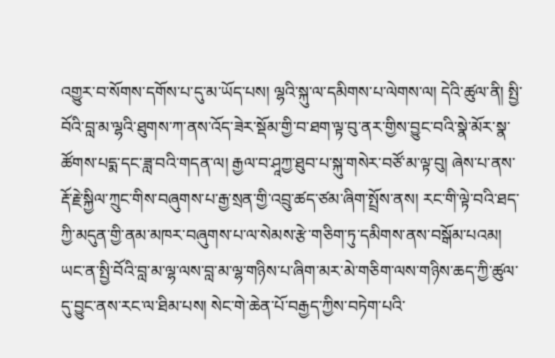འགྱུར་བ་སོགས་དགོས་པ་དུ་མ་ཡོད་པས། ལྷའི་སྐུ་ལ་དམིགས་པ་ལེགས་ལ། དེའི་ཚུལ་ནི། སྤྱི་བོའི་བླ་མ་ལྷའི་ཐུགས་ཀ་ནས་འོད་ཟེར་སྡོམ་གྱི་བ་ཐག་ལྟ་བུ་ནར་གྱིས་བྱུང་བའི་སྣེ་མོར་སྣ་ཚོགས་པདྨ་དང་ཟླ་བའི་གདན་ལ། རྒྱལ་བ་ཤཱཀྱ་ཐུབ་པ་སྐུ་གསེར་བཙོ་མ་ལྟ་བུ། ཞེས་པ་ནས་རྡོ་རྗེ་སྐྱིལ་ཀྲུང་གིས་བཞུགས་པ་རྒྱ་སྲན་གྱི་འབྲུ་ཚད་ཙམ་ཞིག་སྤྲོས་ནས། རང་གི་ལྟེ་བའི་ཐད་ཀྱི་མདུན་གྱི་ནམ་མཁར་བཞུགས་པ་ལ་སེམས་རྩེ་གཅིག་ཏུ་དམིགས་ནས་བསྒོམ་པའམ། ཡང་ན་སྤྱི་བོའི་བླ་མ་ལྷ་ལས་བླ་མ་ལྷ་གཉིས་པ་ཞིག་མར་མེ་གཅིག་ལས་གཉིས་ཆད་ཀྱི་ཚུལ་དུ་བྱུང་ནས་རང་ལ་ཐིམ་པས། སེང་གེ་ཆེན་པོ་བརྒྱད་ཀྱིས་བཏེག་པའི་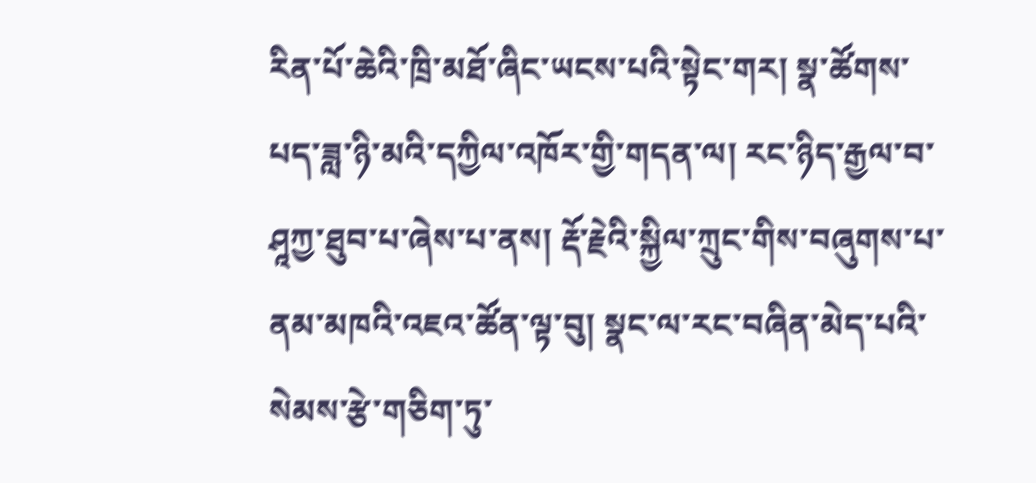རིན་པོ་ཆེའི་ཁྲི་མཐོ་ཞིང་ཡངས་པའི་སྟེང་གར། སྣ་ཚོགས་པད་ཟླ་ཉི་མའི་དཀྱིལ་འཁོར་གྱི་གདན་ལ། རང་ཉིད་རྒྱལ་བ་ཤཱཀྱ་ཐུབ་པ་ཞེས་པ་ནས། རྡོ་རྗེའི་སྐྱིལ་ཀྲུང་གིས་བཞུགས་པ་ནམ་མཁའི་འཇའ་ཚོན་ལྟ་བུ། སྣང་ལ་རང་བཞིན་མེད་པའི་སེམས་རྩེ་གཅིག་ཏུ་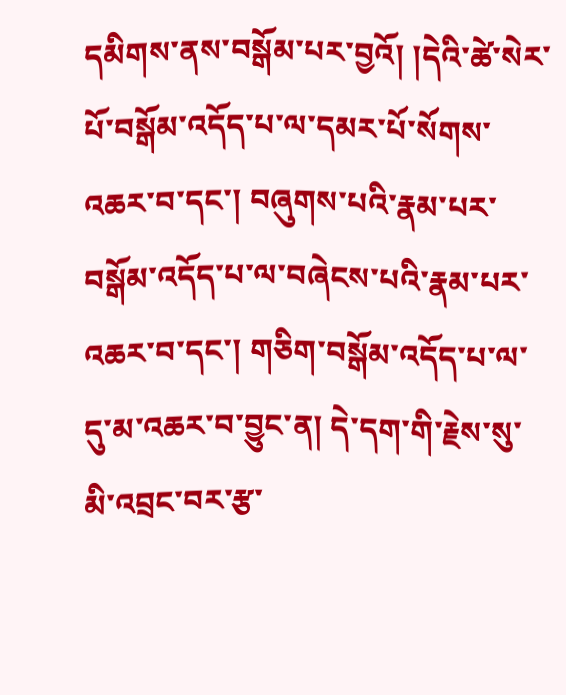དམིགས་ནས་བསྒོམ་པར་བྱའོ། །དེའི་ཚེ་སེར་པོ་བསྒོམ་འདོད་པ་ལ་དམར་པོ་སོགས་འཆར་བ་དང་། བཞུགས་པའི་རྣམ་པར་བསྒོམ་འདོད་པ་ལ་བཞེངས་པའི་རྣམ་པར་འཆར་བ་དང་། གཅིག་བསྒོམ་འདོད་པ་ལ་དུ་མ་འཆར་བ་བྱུང་ན། དེ་དག་གི་རྗེས་སུ་མི་འབྲང་བར་རྩ་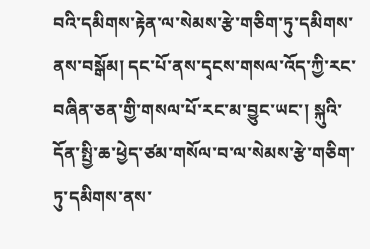བའི་དམིགས་རྟེན་ལ་སེམས་རྩེ་གཅིག་ཏུ་དམིགས་ནས་བསྒོམ། དང་པོ་ནས་དྭངས་གསལ་འོད་ཀྱི་རང་བཞིན་ཅན་གྱི་གསལ་པོ་རང་མ་བྱུང་ཡང་། སྐུའི་དོན་སྤྱི་ཆ་ཕྱེད་ཙམ་གསོལ་བ་ལ་སེམས་རྩེ་གཅིག་ཏུ་དམིགས་ནས་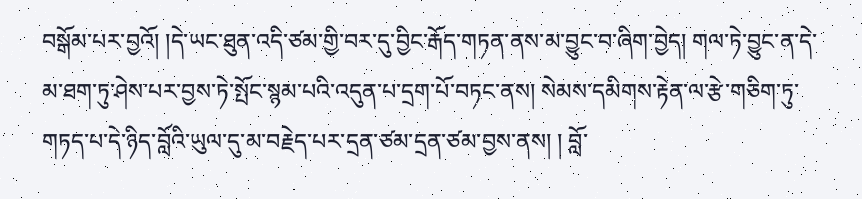བསྒོམ་པར་བྱའོ། །དེ་ཡང་ཐུན་འདི་ཙམ་གྱི་བར་དུ་བྱིང་རྒོད་གཏན་ནས་མ་བྱུང་བ་ཞིག་བྱེད། གལ་ཏེ་བྱུང་ན་དེ་མ་ཐག་ཏུ་ཤེས་པར་བྱས་ཏེ་སྤོང་སྙམ་པའི་འདུན་པ་དྲག་པོ་བཏང་ནས། སེམས་དམིགས་རྟེན་ལ་རྩེ་གཅིག་ཏུ་གཏད་པ་དེ་ཉིད་བློའི་ཡུལ་དུ་མ་བརྗེད་པར་དྲན་ཙམ་དྲན་ཙམ་བྱས་ནས། ། བློ་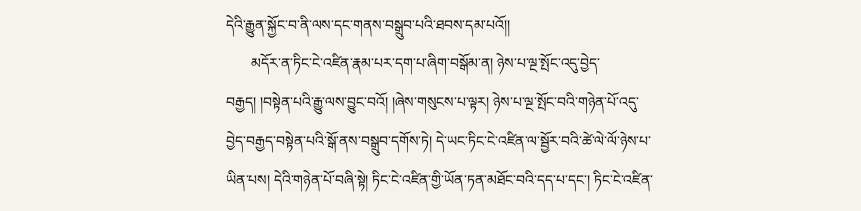དེའི་རྒྱུན་སྐྱོང་བ་ནི་ལས་དང་གནས་བསྒྲུབ་པའི་ཐབས་དམ་པའོ།།
       མདོར་ན་ཏིང་ངེ་འཛིན་རྣམ་པར་དག་པ་ཞིག་བསྒོམ་ན། ཉེས་པ་ལྔ་སྤོང་འདུ་བྱེད་བརྒྱད། །བསྟེན་པའི་རྒྱུ་ལས་བྱུང་བའོ། །ཞེས་གསུངས་པ་ལྟར། ཉེས་པ་ལྔ་སྤོང་བའི་གཉེན་པོ་འདུ་བྱེད་བརྒྱད་བསྟེན་པའི་སྒོ་ནས་བསྒྲུབ་དགོས་ཏེ། དེ་ཡང་ཏིང་ངེ་འཛིན་ལ་སྦྱོར་བའི་ཚེ་ལེ་ལོ་ཉེས་པ་ཡིན་པས། དེའི་གཉེན་པོ་བཞི་སྟེ། ཏིང་ངེ་འཛིན་གྱི་ཡོན་ཏན་མཐོང་བའི་དད་པ་དང་། ཏིང་ངེ་འཛིན་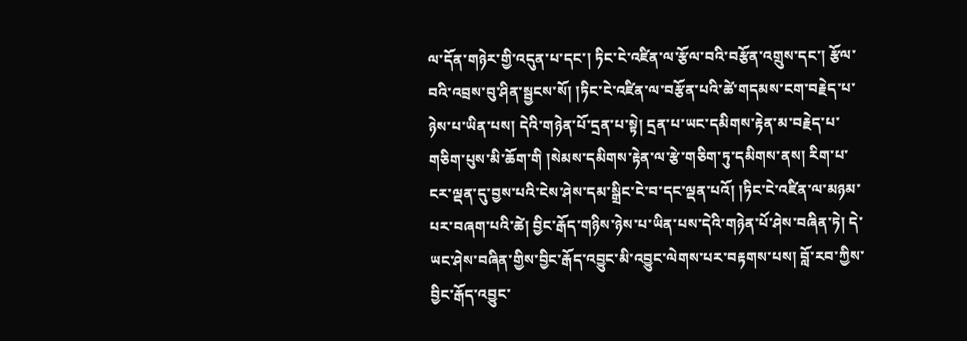ལ་དོན་གཉེར་གྱི་འདུན་པ་དང་། ཏིང་ངེ་འཛིན་ལ་རྩོལ་བའི་བརྩོན་འགྲུས་དང་། རྩོལ་བའི་འབྲས་བུ་ཤིན་སྦྱངས་སོ། །ཏིང་ངེ་འཛིན་ལ་བརྩོན་པའི་ཚེ་གདམས་ངག་བརྗེད་པ་ཉེས་པ་ཡིན་པས། དེའི་གཉེན་པོ་དྲན་པ་སྟེ། དྲན་པ་ཡང་དམིགས་རྟེན་མ་བརྗེད་པ་གཅིག་པུས་མི་ཆོག་གི །སེམས་དམིགས་རྟེན་ལ་རྩེ་གཅིག་ཏུ་དམིགས་ནས། རིག་པ་ངར་ལྡན་དུ་བྱས་པའི་ངེས་ཤེས་དམ་སྒྲིང་ངེ་བ་དང་ལྡན་པའོ། །ཏིང་ངེ་འཛིན་ལ་མཉམ་པར་བཞག་པའི་ཚེ། བྱིང་རྒོད་གཉིས་ཉེས་པ་ཡིན་པས་དེའི་གཉེན་པོ་ཤེས་བཞིན་ཏེ། དེ་ཡང་ཤེས་བཞིན་གྱིས་བྱིང་རྒོད་འབྱུང་མི་འབྱུང་ལེགས་པར་བརྟགས་པས། བློ་རབ་ཀྱིས་བྱིང་རྒོད་འབྱུང་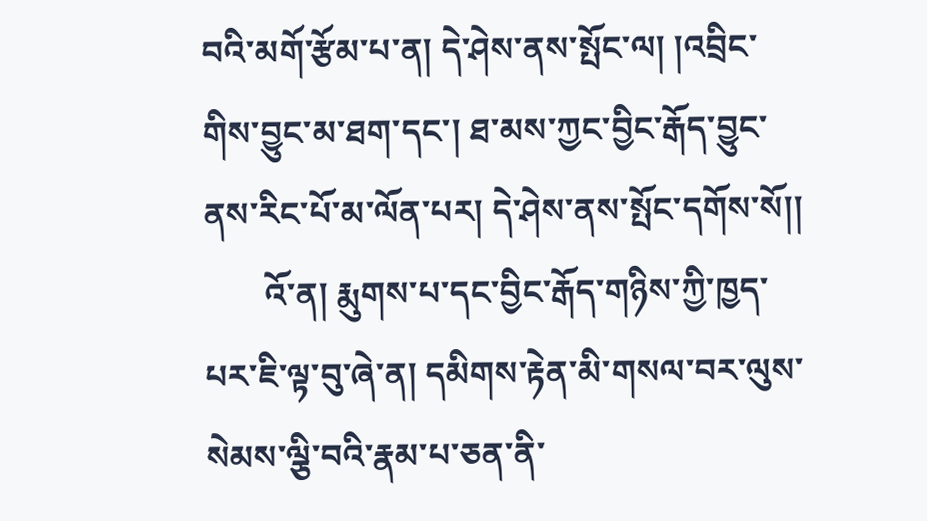བའི་མགོ་རྩོམ་པ་ན། དེ་ཤེས་ནས་སྤོང་ལ། །འབྲིང་གིས་བྱུང་མ་ཐག་དང་། ཐ་མས་ཀྱང་བྱིང་རྒོད་བྱུང་ནས་རིང་པོ་མ་ལོན་པར། དེ་ཤེས་ནས་སྤོང་དགོས་སོ།།
       འོ་ན། རྨུགས་པ་དང་བྱིང་རྒོད་གཉིས་ཀྱི་ཁྱད་པར་ཇི་ལྟ་བུ་ཞེ་ན། དམིགས་རྟེན་མི་གསལ་བར་ལུས་སེམས་ལྕི་བའི་རྣམ་པ་ཅན་ནི་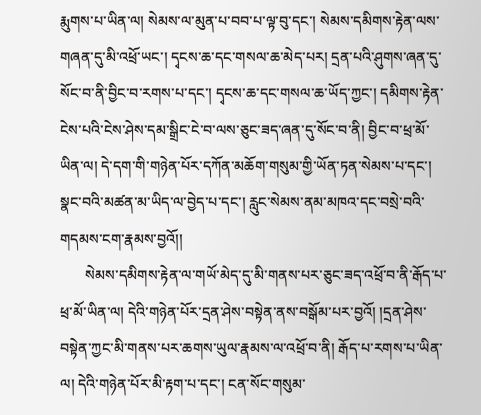རྨུགས་པ་ཡིན་ལ། སེམས་ལ་མུན་པ་བབ་པ་ལྟ་བུ་དང་། སེམས་དམིགས་རྟེན་ལས་གཞན་དུ་མི་འཕྲོ་ཡང་། དྭངས་ཆ་དང་གསལ་ཆ་མེད་པར། དྲན་པའི་ཤུགས་ཞན་དུ་སོང་བ་ནི་བྱིང་བ་རགས་པ་དང་། དྭངས་ཆ་དང་གསལ་ཆ་ཡོད་ཀྱང་། དམིགས་རྟེན་ངེས་པའི་ངེས་ཤེས་དམ་སྒྲིང་ངེ་བ་ལས་ཅུང་ཟད་ཞན་དུ་སོང་བ་ནི། བྱིང་བ་ཕྲ་མོ་ཡིན་ལ། དེ་དག་གི་གཉེན་པོར་དཀོན་མཆོག་གསུམ་གྱི་ཡོན་ཏན་སེམས་པ་དང་། སྣང་བའི་མཚན་མ་ཡིད་ལ་བྱེད་པ་དང་། རླུང་སེམས་ནམ་མཁའ་དང་བསྲེ་བའི་གདམས་ངག་རྣམས་བྱའོ།།
       སེམས་དམིགས་རྟེན་ལ་གཡོ་མེད་དུ་མི་གནས་པར་ཅུང་ཟད་འཕྲོ་བ་ནི་རྒོད་པ་ཕྲ་མོ་ཡིན་ལ། དེའི་གཉེན་པོར་དྲན་ཤེས་བསྟེན་ནས་བསྒོམ་པར་བྱའོ། །དྲན་ཤེས་བསྟེན་ཀྱང་མི་གནས་པར་ཆགས་ཡུལ་རྣམས་ལ་འཕྲོ་བ་ནི། རྒོད་པ་རགས་པ་ཡིན་ལ། དེའི་གཉེན་པོར་མི་རྟག་པ་དང་། ངན་སོང་གསུམ་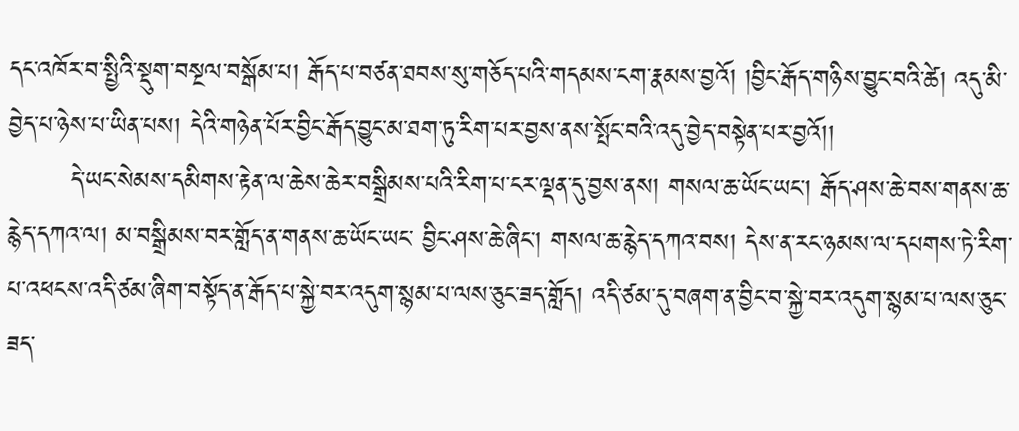དང་འཁོར་བ་སྤྱིའི་སྡུག་བསྔལ་བསྒོམ་པ། རྒོད་པ་བཙན་ཐབས་སུ་གཅོད་པའི་གདམས་ངག་རྣམས་བྱའོ། །བྱིང་རྒོད་གཉིས་བྱུང་བའི་ཚེ། འདུ་མི་བྱེད་པ་ཉེས་པ་ཡིན་པས། དེའི་གཉེན་པོར་བྱིང་རྒོད་བྱུང་མ་ཐག་ཏུ་རིག་པར་བྱས་ནས་སྤོང་བའི་འདུ་བྱེད་བསྟེན་པར་བྱའོ།།
       དེ་ཡང་སེམས་དམིགས་རྟེན་ལ་ཆེས་ཆེར་བསྒྲིམས་པའི་རིག་པ་ངར་ལྡན་དུ་བྱས་ནས། གསལ་ཆ་ཡོང་ཡང་། རྒོད་ཤས་ཆེ་བས་གནས་ཆ་རྙེད་དཀའ་ལ། མ་བསྒྲིམས་བར་གློད་ན་གནས་ཆ་ཡོང་ཡང་ བྱིང་ཤས་ཆེ་ཞིང་། གསལ་ཆ་རྙེད་དཀའ་བས། དེས་ན་རང་ཉམས་ལ་དཔགས་ཏེ་རིག་པ་འཕངས་འདི་ཙམ་ཞིག་བསྟོད་ན་རྒོད་པ་སྐྱེ་བར་འདུག་སྙམ་པ་ལས་ཅུང་ཟད་གློད། འདི་ཙམ་དུ་བཞག་ན་བྱིང་བ་སྐྱེ་བར་འདུག་སྙམ་པ་ལས་ཅུང་ཟད་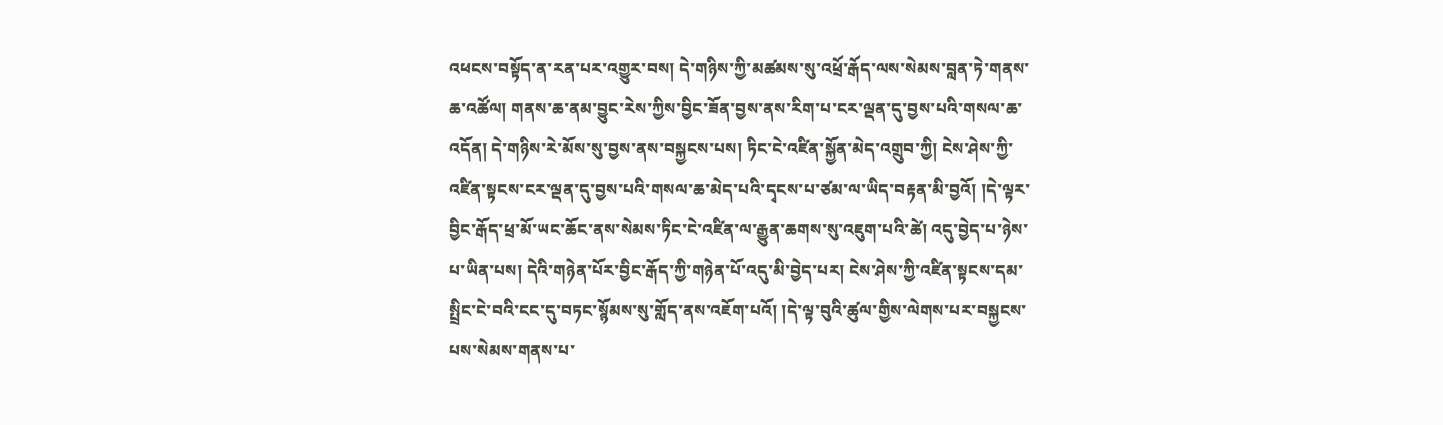འཕངས་བསྟོད་ན་རན་པར་འགྱུར་བས། དེ་གཉིས་ཀྱི་མཚམས་སུ་འཕྲོ་རྒོད་ལས་སེམས་བླན་ཏེ་གནས་ཆ་འཚོལ། གནས་ཆ་ནམ་བྱུང་རེས་ཀྱིས་བྱིང་ཟོན་བྱས་ནས་རིག་པ་ངར་ལྡན་དུ་བྱས་པའི་གསལ་ཆ་འདོན། དེ་གཉིས་རེ་མོས་སུ་བྱས་ནས་བསྐྱངས་པས། ཏིང་ངེ་འཛིན་སྐྱོན་མེད་འགྲུབ་ཀྱི། ངེས་ཤེས་ཀྱི་འཛིན་སྟངས་ངར་ལྡན་དུ་བྱས་པའི་གསལ་ཆ་མེད་པའི་དྭངས་པ་ཙམ་ལ་ཡིད་བརྟན་མི་བྱའོ། །དེ་ལྟར་བྱིང་རྒོད་ཕྲ་མོ་ཡང་ཆོང་ནས་སེམས་ཏིང་ངེ་འཛིན་ལ་རྒྱུན་ཆགས་སུ་འཇུག་པའི་ཚེ། འདུ་བྱེད་པ་ཉེས་པ་ཡིན་པས། དེའི་གཉེན་པོར་བྱིང་རྒོད་ཀྱི་གཉེན་པོ་འདུ་མི་བྱེད་པར། ངེས་ཤེས་ཀྱི་འཛིན་སྟངས་དམ་སྤྲིང་ངེ་བའི་ངང་དུ་བཏང་སྙོམས་སུ་གློད་ནས་འཇོག་པའོ། །དེ་ལྟ་བུའི་ཚུལ་གྱིས་ལེགས་པར་བསྐྱངས་པས་སེམས་གནས་པ་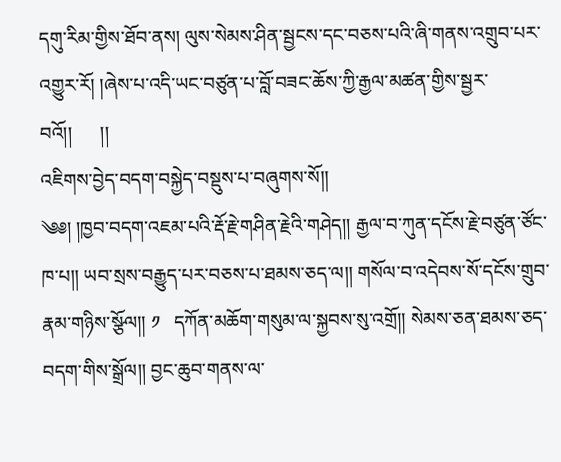དགུ་རིམ་གྱིས་ཐོབ་ནས། ལུས་སེམས་ཤིན་སྦྱངས་དང་བཅས་པའི་ཞི་གནས་འགྲུབ་པར་འགྱུར་རོ། །ཞེས་པ་འདི་ཡང་བཙུན་པ་བློ་བཟང་ཆོས་ཀྱི་རྒྱལ་མཚན་གྱིས་སྦྱར་བའོ།།      །།
འཇིགས་བྱེད་བདག་བསྐྱེད་བསྡུས་པ་བཞུགས་སོ།།
༄༅། །ཁྱབ་བདག་འཇམ་པའི་རྡོ་རྗེ་གཤིན་རྗེའི་གཤེད།། རྒྱལ་བ་ཀུན་དངོས་རྗེ་བཙུན་ཙོང་ཁ་པ།། ཡབ་སྲས་བརྒྱུད་པར་བཅས་པ་ཐམས་ཅད་ལ།། གསོལ་བ་འདེབས་སོ་དངོས་གྲུབ་རྣམ་གཉིས་སྩོལ།། ༡   དཀོན་མཆོག་གསུམ་ལ་སྐྱབས་སུ་འགྲོ།། སེམས་ཅན་ཐམས་ཅད་བདག་གིས་སྒྲོལ།། བྱང་ཆུབ་གནས་ལ་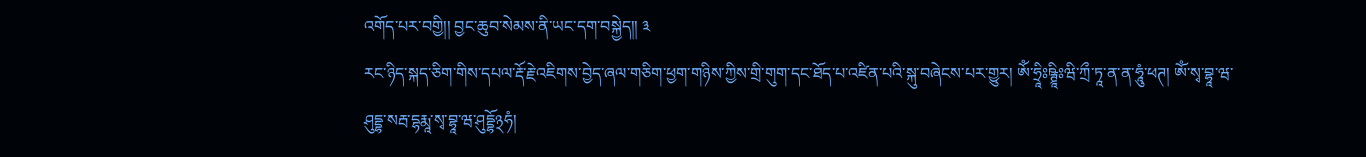འགོད་པར་བགྱི།། བྱང་ཆུབ་སེམས་ནི་ཡང་དག་བསྐྱེད།། ༣
རང་ཉིད་སྐད་ཅིག་གིས་དཔལ་རྡོ་རྗེ་འཇིགས་བྱེད་ཞལ་གཅིག་ཕྱག་གཉིས་ཀྱིས་གྲི་གུག་དང་ཐོད་པ་འཛིན་པའི་སྐུ་བཞེངས་པར་གྱུར། ༀ་ཧྲཱིཿཥྚྲཱིཿཝི་ཀྲྀ་ཏཱ་ན་ན་ཧཱུཾ་ཕཊ། ཨོཾ་སྭ་བྷཱ་ཝ་ཤུདྡྷ་སརྦ་དྷརྨཱ་སྭ་བྷཱ་ཝ་ཤུདྡྷོ྅ཧཾ།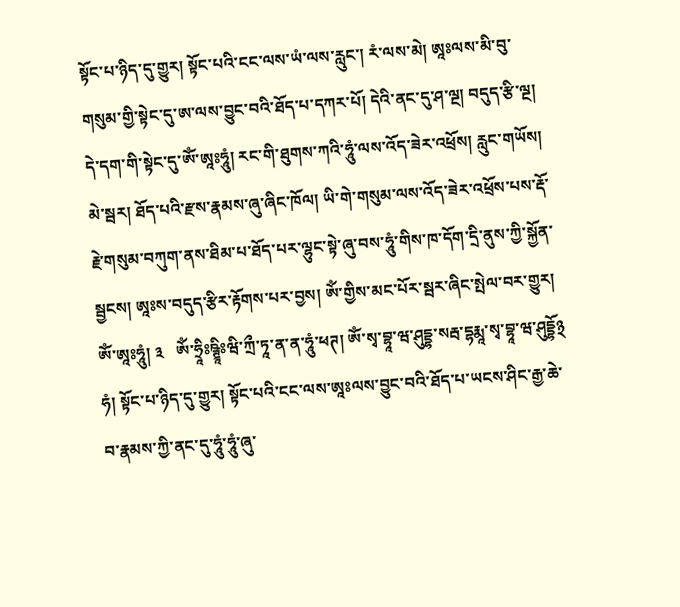སྟོང་པ་ཉིད་དུ་གྱུར། སྟོང་པའི་ངང་ལས་ཡཾ་ལས་རླུང་། རཾ་ལས་མེ། ཨཱཿལས་མི་བུ་གསུམ་གྱི་སྟེང་དུ་ཨ་ལས་བྱུང་བའི་ཐོད་པ་དཀར་པོ། དེའི་ནང་དུ་ཤ་ལྔ། བདུད་རྩི་ལྔ། དེ་དག་གི་སྟེང་དུ་ཨོཾ་ཨཱཿཧཱུཾ། རང་གི་ཐུགས་ཀའི་ཧཱུཾ་ལས་འོད་ཟེར་འཕྲོས། རླུང་གཡོས། མེ་སྦར། ཐོད་པའི་རྫས་རྣམས་ཞུ་ཞིང་ཁོལ། ཡི་གེ་གསུམ་ལས་འོད་ཟེར་འཕྲོས་པས་རྡོ་རྗེ་གསུམ་བཀུག་ནས་ཐིམ་པ་ཐོད་པར་ལྷུང་སྟེ་ཞུ་བས་ཧཱུཾ་གིས་ཁ་དོག་དྲི་ནུས་ཀྱི་སྐྱོན་སྦྱངས། ཨཱཿས་བདུད་རྩིར་རྟོགས་པར་བྱས། ཨོཾ་གྱིས་མང་པོར་སྦར་ཞིང་སྤེལ་བར་གྱུར། ཨོཾ་ཨཱཿཧཱུཾ། ༣   ༀ་ཧྲཱིཿཥྚྲཱིཿཝི་ཀྲྀ་ཏཱ་ན་ན་ཧཱུཾ་ཕཊ། ཨོཾ་སྭ་བྷཱ་ཝ་ཤུདྡྷ་སརྦ་དྷརྨཱ་སྭ་བྷཱ་ཝ་ཤུདྡྷོ྅ཧཾ། སྟོང་པ་ཉིད་དུ་གྱུར། སྟོང་པའི་ངང་ལས་ཨཱཿལས་བྱུང་བའི་ཐོད་པ་ཡངས་ཤིང་རྒྱ་ཆེ་བ་རྣམས་ཀྱི་ནང་དུ་ཧཱུཾ་ཧཱུཾ་ཞུ་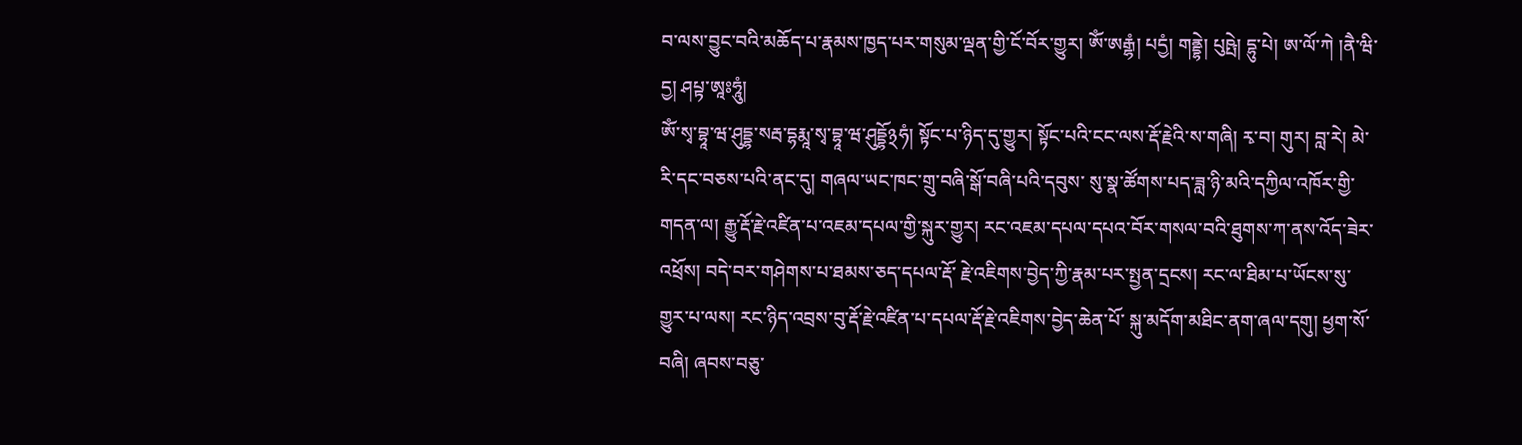བ་ལས་བྱུང་བའི་མཆོད་པ་རྣམས་ཁྱད་པར་གསུམ་ལྡན་གྱི་ངོ་བོར་གྱུར། ཨོཾ་ཨརྒྷཾ། པདྱཾ། གནྡྷེ། པུཥྤེ། དྷུ་པེ། ཨ་ལོ་ཀེ །ནཻ་ཝི་དྱ། ཤཔྟ་ཨཱཿཧཱུཾ།
ཨོཾ་སྭ་བྷཱ་ཝ་ཤུདྡྷ་སརྦ་དྷརྨཱ་སྭ་བྷཱ་ཝ་ཤུདྡྷོ྅ཧཾ། སྟོང་པ་ཉིད་དུ་གྱུར། སྟོང་པའི་ངང་ལས་རྡོ་རྗེའི་ས་གཞི། རྭ་བ། གུར། བླ་རེ། མེ་རི་དང་བཅས་པའི་ནང་དུ། གཞལ་ཡང་ཁང་གྲུ་བཞི་སྒོ་བཞི་པའི་དབུས་ སུ་སྣ་ཚོགས་པད་ཟླ་ཉི་མའི་དཀྱིལ་འཁོར་གྱི་གདན་ལ། རྒྱུ་རྡོ་རྗེ་འཛིན་པ་འཇམ་དཔལ་གྱི་སྐུར་གྱུར། རང་འཇམ་དཔལ་དཔའ་བོར་གསལ་བའི་ཐུགས་ཀ་ནས་འོད་ཟེར་འཕྲོས། བདེ་བར་གཤེགས་པ་ཐམས་ཅད་དཔལ་རྡོ་ རྗེ་འཇིགས་བྱེད་ཀྱི་རྣམ་པར་སྤྱན་དྲངས། རང་ལ་ཐིམ་པ་ཡོངས་སུ་གྱུར་པ་ལས། རང་ཉིད་འབྲས་བུ་རྡོ་རྗེ་འཛིན་པ་དཔལ་རྡོ་རྗེ་འཇིགས་བྱེད་ཆེན་པོ་ སྐུ་མདོག་མཐིང་ནག་ཞལ་དགུ། ཕྱག་སོ་བཞི། ཞབས་བཅུ་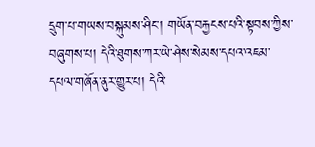དྲུག་པ་གཡས་བསྐུམས་ཤིང་། གཡོན་བརྐྱངས་པའི་སྟབས་ཀྱིས་བཞུགས་པ། དེའི་ཐུགས་ཀར་ཡེ་ཤེས་སེམས་དཔའ་འཇམ་དཔལ་གཞོན་ནུར་གྱུར་པ། དེའི་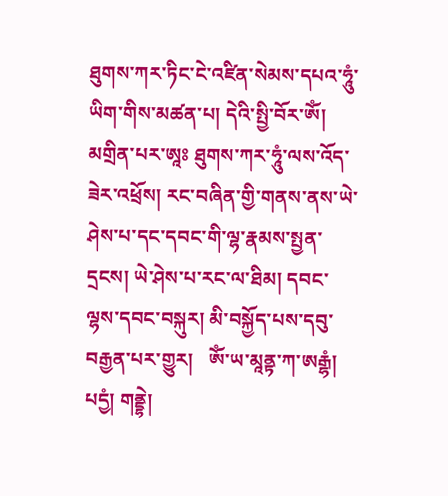ཐུགས་ཀར་ཏིང་ངེ་འཛིན་སེམས་དཔའ་ཧཱུཾ་ཡིག་གིས་མཚན་པ། དེའི་སྤྱི་བོར་ཨོཾ། མགྲིན་པར་ཨཱཿ ཐུགས་ཀར་ཧཱུཾ་ལས་འོད་ཟེར་འཕྲོས། རང་བཞིན་གྱི་གནས་ནས་ཡེ་ཤེས་པ་དང་དབང་གི་ལྷ་རྣམས་སྤྱན་དྲངས། ཡེ་ཤེས་པ་རང་ལ་ཐིམ། དབང་ལྷས་དབང་བསྐུར། མི་བསྐྱོད་པས་དབུ་བརྒྱན་པར་གྱུར།   ཨོཾ་ཡ་མཱནྟ་ཀ་ཨརྒྷཾ། པདྱཾ། གནྡྷེ།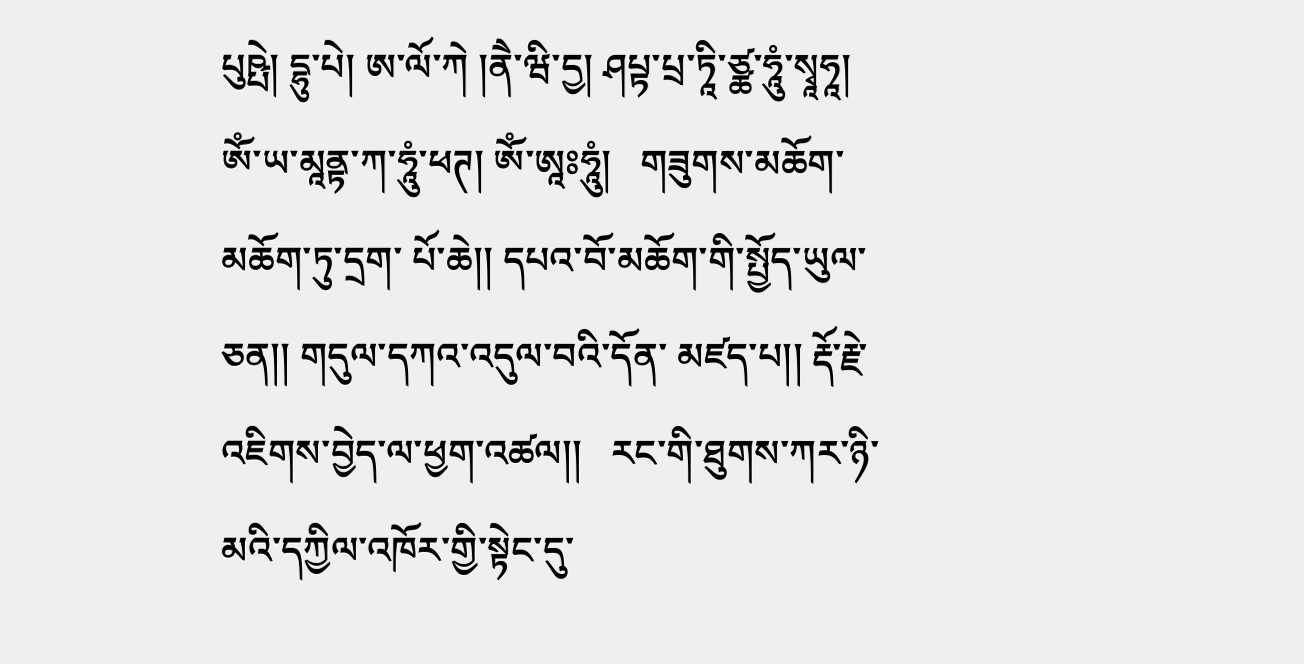པུཥྤེ། དྷུ་པེ། ཨ་ལོ་ཀེ །ནཻ་ཝི་དྱ། ཤཔྟ་པྲ་ཏཱི་ཙྪ་ཧཱུཾ་སྭཱཧཱ།   ཨོཾ་ཡ་མཱནྟ་ཀ་ཧཱུཾ་ཕཊ། ཨོཾ་ཨཱཿཧཱུཾ།   གཟུགས་མཆོག་མཆོག་ཏུ་དྲག་ པོ་ཆེ།། དཔའ་བོ་མཆོག་གི་སྤྱོད་ཡུལ་ཅན།། གདུལ་དཀའ་འདུལ་བའི་དོན་ མཛད་པ།། རྡོ་རྗེ་འཇིགས་བྱེད་ལ་ཕྱག་འཚལ།།   རང་གི་ཐུགས་ཀར་ཉི་ མའི་དཀྱིལ་འཁོར་གྱི་སྟེང་དུ་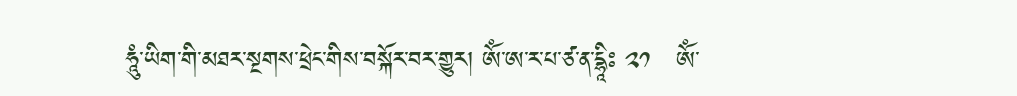ཧཱུཾ་ཡིག་གི་མཐར་སྔགས་ཕྲེང་གིས་བསྐོར་བར་གྱུར། ཨོཾ་ཨ་ར་པ་ཙ་ན་དྷཱིཿ ༢༡   ཨོཾ་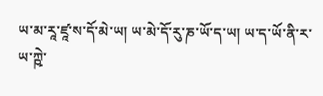ཡ་མ་རཱ་ཛཱ་ས་དོ་མེ་ཡ། ཡ་མེ་དོ་རུ་ཎ་ཡོ་ད་ཡ། ཡ་ད་ཡོ་ནི་ར་ཡ་ཀྵེ་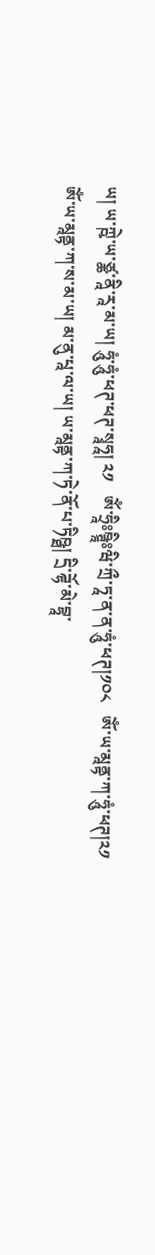ཡ། ཡ་ཀྵེ་ཡ་ཙྪ་ནཱི་རཱ་མ་ཡ། ཧཱུཾ་ཧཱུཾ་ཕཊ་ཕཊ་སྭཱཧཱ། ༢༡   ༀ་ཧྲཱིཿཥྚྲཱིཿཝི་ཀྲྀ་ཏཱ་ན་ན་ཧཱུཾ་ཕཊ།༡༠༨   ཨོཾ་ཡ་མཱནྟ་ཀ་ཧཱུཾ་ཕཊ།༢༡   ཨོཾ་ཡ་མཱནྟ་ཀ་ས་མ་ཡ། མ་ནུ་པཱ་ལ་ཡ། ཡ་མཱནྟ་ཀ་ཏེ་ནོ་པ་ཏིཥྠ། དྲི་ཌྷོ་མེ་བྷཱ་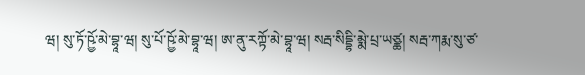ཝ། སུ་ཏོ་ཥྱོ་མེ་བྷཱ་ཝ། སུ་པོ་ཥྱོ་མེ་བྷཱ་ཝ། ཨ་ནུ་རཀྟོ་མེ་བྷཱ་ཝ། སརྦ་སིདྡྷི་མྨེ་པྲ་ཡཙྪ། སརྦ་ཀརྨ་སུ་ཙ་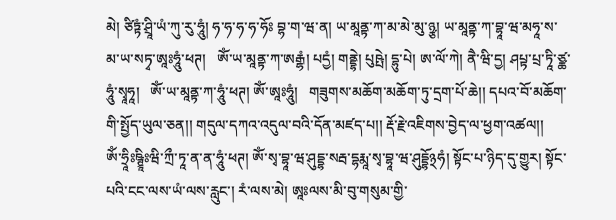མེ། ཙིཏྟཾ་ཤྲཱི་ཡཾ་ཀུ་རུ་ཧཱུཾ། ཧ་ཧ་ཧ་ཧ་ཧོཿ བྷ་ག་ཝ་ན། ཡ་མཱནྟ་ཀ་མ་མེ་མུ་ཉྩ། ཡ་མཱནྟ་ཀ་བྷཱ་ཝ་མཧཱ་ས་མ་ཡ་སཏྭ་ཨཱཿཧཱུཾ་ཕཊ།   ཨོཾ་ཡ་མཱནྟ་ཀ་ཨརྒྷཾ། པདྱཾ། གནྡྷེ། པུཥྤེ། དྷུ་པེ། ཨ་ལོ་ཀེ། ནཻ་ཝི་དྱ། ཤཔྟ་པྲ་ཏཱི་ཙྪ་ཧཱུཾ་སྭཱཧཱ།   ཨོཾ་ཡ་མཱནྟ་ཀ་ཧཱུཾ་ཕཊ། ཨོཾ་ཨཱཿཧཱུཾ།   གཟུགས་མཆོག་མཆོག་ཏུ་དྲག་པོ་ཆེ།། དཔའ་བོ་མཆོག་གི་སྤྱོད་ཡུལ་ཅན།། གདུལ་དཀའ་འདུལ་བའི་དོན་མཛད་པ།། རྡོ་རྗེ་འཇིགས་བྱེད་ལ་ཕྱག་འཚལ།།
ༀ་ཧྲཱིཿཥྚྲཱིཿཝི་ཀྲྀ་ཏཱ་ན་ན་ཧཱུཾ་ཕཊ། ཨོཾ་སྭ་བྷཱ་ཝ་ཤུདྡྷ་སརྦ་དྷརྨཱ་སྭ་བྷཱ་ཝ་ཤུདྡྷོ྅ཧཾ། སྟོང་པ་ཉིད་དུ་གྱུར། སྟོང་པའི་ངང་ལས་ཡཾ་ལས་རླུང་། རཾ་ལས་མེ། ཨཱཿལས་མི་བུ་གསུམ་གྱི་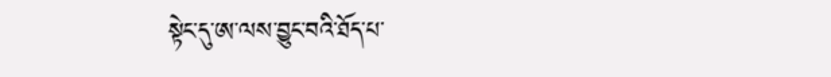སྟེང་དུ་ཨ་ལས་བྱུང་བའི་ཐོད་པ་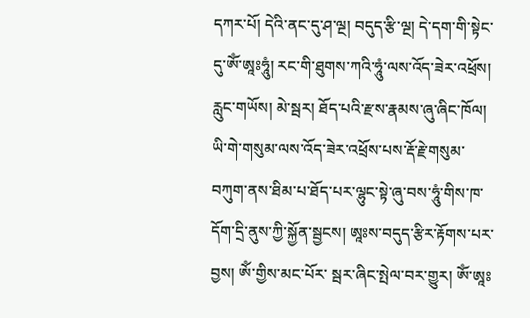དཀར་པོ། དེའི་ནང་དུ་ཤ་ལྔ། བདུད་རྩི་ལྔ། དེ་དག་གི་སྟེང་དུ་ཨོཾ་ཨཱཿཧཱུཾ། རང་གི་ཐུགས་ཀའི་ཧཱུཾ་ལས་འོད་ཟེར་འཕྲོས། རླུང་གཡོས། མེ་སྦར། ཐོད་པའི་རྫས་རྣམས་ཞུ་ཞིང་ཁོལ། ཡི་གེ་གསུམ་ལས་འོད་ཟེར་འཕྲོས་པས་རྡོ་རྗེ་གསུམ་བཀུག་ནས་ཐིམ་པ་ཐོད་པར་ལྷུང་སྟེ་ཞུ་བས་ཧཱུཾ་གིས་ཁ་དོག་དྲི་ནུས་ཀྱི་སྐྱོན་སྦྱངས། ཨཱཿས་བདུད་རྩིར་རྟོགས་པར་བྱས། ཨོཾ་གྱིས་མང་པོར་ སྦར་ཞིང་སྤེལ་བར་གྱུར། ཨོཾ་ཨཱཿ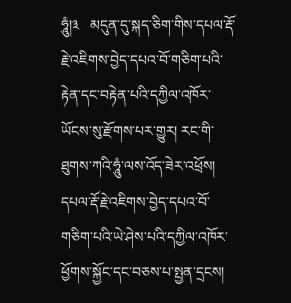ཧཱུཾ།༣   མདུན་དུ་སྐད་ཅིག་གིས་དཔལ་རྡོ་རྗེ་འཇིགས་བྱེད་དཔའ་བོ་གཅིག་པའི་རྟེན་དང་བརྟེན་པའི་དཀྱིལ་འཁོར་ཡོངས་སུ་རྫོགས་པར་གྱུར། རང་གི་ཐུགས་ཀའི་ཧཱུཾ་ལས་འོད་ཟེར་འཕྲོས། དཔལ་རྡོ་རྗེ་འཇིགས་བྱེད་དཔའ་བོ་གཅིག་པའི་ཡེ་ཤེས་པའི་དཀྱིལ་འཁོར་ཕྱོགས་སྐྱོང་དང་བཅས་པ་སྤྱན་དྲངས།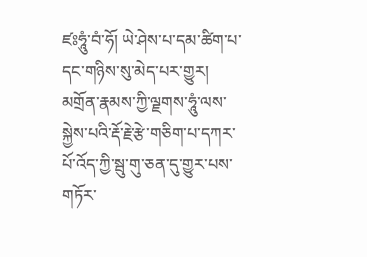ཛཿཧཱུཾ་བཾ་ཧོ། ཡེ་ཤེས་པ་དམ་ཚིག་པ་དང་གཉིས་སུ་མེད་པར་གྱུར། མགྲོན་རྣམས་ཀྱི་ལྗགས་ཧཱུཾ་ལས་སྐྱེས་པའི་རྡོ་རྗེ་རྩེ་གཅིག་པ་དཀར་པོ་འོད་ཀྱི་སྦུ་གུ་ཅན་དུ་གྱུར་པས་གཏོར་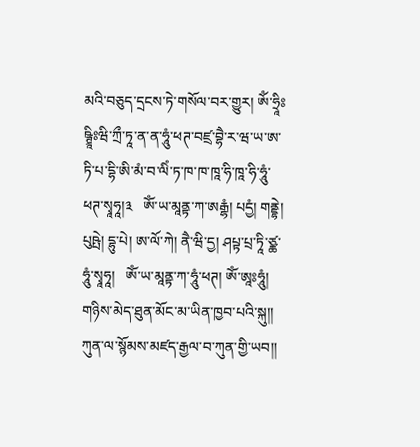མའི་བཅུད་དྲངས་ཏེ་གསོལ་བར་གྱུར། ༀ་ཧྲཱིཿཥྚྲཱིཿཝི་ཀྲྀ་ཏཱ་ན་ན་ཧཱུཾ་ཕཊ་བཛྲ་བྷཻ་ར་ཝ་ཡ་ཨ་ཏི་པ་དྷི་ཨི་མཾ་བ་ལིཾ་ཏ་ཁ་ཁ་ཁཱ་ཧི་ཁཱ་ཧི་ཧཱུཾ་ཕཊ་སྭཱཧཱ།༣   ཨོཾ་ཡ་མཱནྟ་ཀ་ཨརྒྷཾ། པདྱཾ། གནྡྷེ། པུཥྤེ། དྷུ་པེ། ཨ་ལོ་ཀེ། ནཻ་ཝི་དྱ། ཤཔྟ་པྲ་ཏཱི་ཙྪ་ཧཱུཾ་སྭཱཧཱ།   ཨོཾ་ཡ་མཱནྟ་ཀ་ཧཱུཾ་ཕཊ། ཨོཾ་ཨཱཿཧཱུཾ།   གཉིས་མེད་ཐུན་མོང་མ་ཡིན་ཁྱབ་པའི་སྐུ།། ཀུན་ལ་སྙོམས་མཛད་རྒྱལ་བ་ཀུན་གྱི་ཡབ།།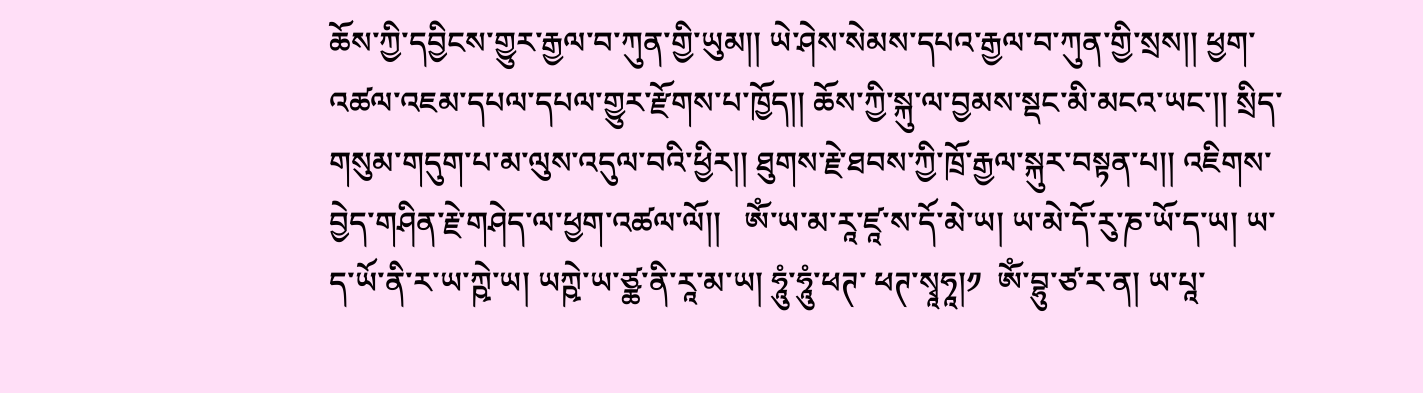ཆོས་ཀྱི་དབྱིངས་གྱུར་རྒྱལ་བ་ཀུན་གྱི་ཡུམ།། ཡེ་ཤེས་སེམས་དཔའ་རྒྱལ་བ་ཀུན་གྱི་སྲས།། ཕྱག་འཚལ་འཇམ་དཔལ་དཔལ་གྱུར་རྫོགས་པ་ཁྱོད།། ཆོས་ཀྱི་སྐུ་ལ་བྱམས་སྡང་མི་མངའ་ཡང་།། སྲིད་གསུམ་གདུག་པ་མ་ལུས་འདུལ་བའི་ཕྱིར།། ཐུགས་རྗེ་ཐབས་ཀྱི་ཁྲོ་རྒྱལ་སྐུར་བསྟན་པ།། འཇིགས་བྱེད་གཤིན་རྗེ་གཤེད་ལ་ཕྱག་འཚལ་ལོ།།   ཨོཾ་ཡ་མ་རཱ་ཛཱ་ས་དོ་མེ་ཡ། ཡ་མེ་དོ་རུ་ཎ་ཡོ་ད་ཡ། ཡ་ད་ཡོ་ནི་ར་ཡ་ཀྵེ་ཡ། ཡཀྵེ་ཡ་ཙྪ་ནི་རཱ་མ་ཡ། ཧཱུཾ་ཧཱུཾ་ཕཊ་ ཕཊ་སྭཱཧཱ།༡  ཨོཾ་བྷུ་ཙ་ར་ན། ཡ་པཱ་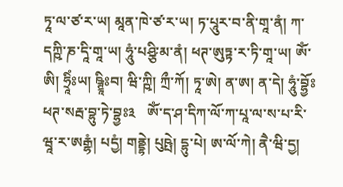ཏཱ་ལ་ཙ་ར་ཡ། མཱན་ཁེ་ཙ་ར་ཡ། ཏ་པཱུར་བ་ནི་གཱ་ནཾ། ཀ་དཀྵི་ཎ་དཱི་གཱ་ཡ། ཧཱུཾ་པཤྩི་མ་ནཾ། ཕཊ་ཨུཏྟ་ར་ཏི་གཱ་ཡ། ཨོཾ་ཨི། ཧྲཱིཾཿཡ། ཥྚྲཱིཿབ། ཝི་ཀྵི། ཀྲྀ་ཀོ། ཏཱ་ཨེ། ན་ཨ། ན་དེ། ཧཱུཾ་བྷྱོཿ ཕཊ་སརྦ་བྷུ་ཏེ་བྷྱཿ༣   ཨོཾ་ད་ཤ་དིཀ་ལོ་ཀ་པཱ་ལ་ས་པ་རི་ཝཱ་ར་ཨརྒྷཾ། པདྱཾ། གནྡྷེ། པུཥྤེ། དྷུ་པེ། ཨ་ལོ་ཀེ། ནཻ་ཝི་དྱ།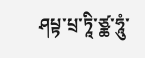ཤཔྟ་པྲ་ཏཱི་ཙྪ་ཧཱུཾ་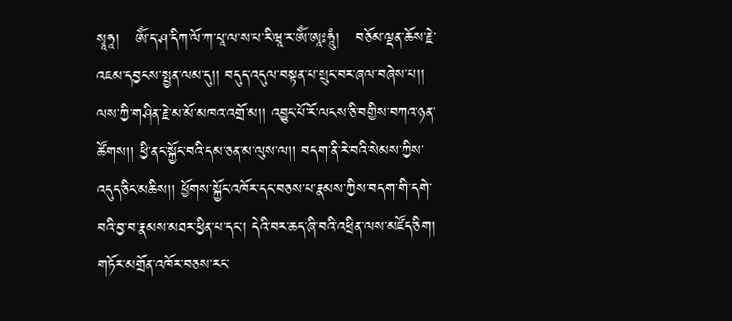སྭཱཧཱ།   ཨོཾ་ད་ཤ་དིཀ་ལོ་ཀ་པཱ་ལ་ས་པ་རི་ཝཱ་ར་ཨོཾ་ཨཱཿཧཱུཾ།   བཅོམ་ལྡན་ཆོས་རྗེ་འཇམ་དབྱངས་སྤྱན་ལམ་དུ།། བདུད་འདུལ་བསྟན་པ་སྲུང་བར་ཞལ་བཞེས་པ།། ལས་ཀྱི་གཤིན་རྗེ་མ་མོ་མཁའ་འགྲོ་མ།། འབྱུང་པོ་རོ་ལངས་ཅི་བགྱིས་བཀའ་ཉན་ཚོགས།། ཕྱི་ནང་སྐྱོང་བའི་དམ་ཅན་མ་ལུས་ལ།། བདག་ནི་རེ་བའི་སེམས་ཀྱིས་འདུད་ཅིང་མཆིས།། ཕྱོགས་སྐྱོང་འཁོར་དང་བཅས་པ་རྣམས་ཀྱིས་བདག་གི་དགེ་བའི་བྱ་བ་རྣམས་མཐར་ཕྱིན་པ་དང་། དེའི་བར་ཆད་ཞི་བའི་འཕྲིན་ལས་མཛོད་ཅིག།   གཏོར་མགྲོན་འཁོར་བཅས་རང་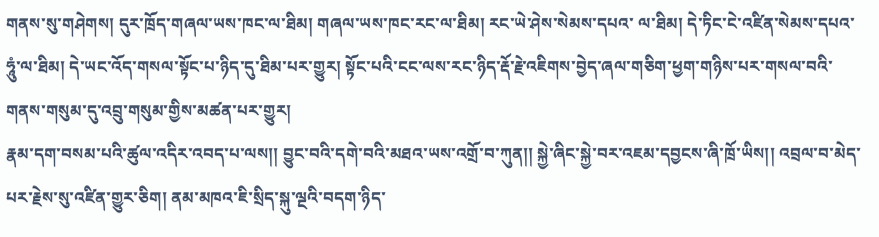གནས་སུ་གཤེགས། དུར་ཁྲོད་གཞལ་ཡས་ཁང་ལ་ཐིམ། གཞལ་ཡས་ཁང་རང་ལ་ཐིམ། རང་ཡེ་ཤེས་སེམས་དཔའ་ ལ་ཐིམ། དེ་ཏིང་ངེ་འཛིན་སེམས་དཔའ་ཧཱུཾ་ལ་ཐིམ། དེ་ཡང་འོད་གསལ་སྟོང་པ་ཉིད་དུ་ཐིམ་པར་གྱུར། སྟོང་པའི་ངང་ལས་རང་ཉིད་རྡོ་རྗེ་འཇིགས་བྱེད་ཞལ་གཅིག་ཕྱག་གཉིས་པར་གསལ་བའི་གནས་གསུམ་དུ་འབྲུ་གསུམ་གྱིས་མཚན་པར་གྱུར།
རྣམ་དག་བསམ་པའི་ཚུལ་འདིར་འབད་པ་ལས།། བྱུང་བའི་དགེ་བའི་མཐའ་ཡས་འགྲོ་བ་ཀུན།། སྐྱེ་ཞིང་སྐྱེ་བར་འཇམ་དབྱངས་ཞི་ཁྲོ་ཡིས།། འབྲལ་བ་མེད་པར་རྗེས་སུ་འཛིན་གྱུར་ཅིག། ནམ་མཁའ་ཇི་སྲིད་སྐུ་ལྔའི་བདག་ཉིད་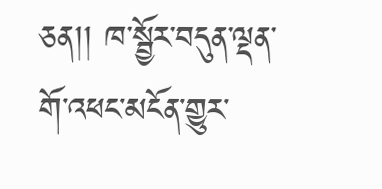ཅན།། ཁ་སྦྱོར་བདུན་ལྡན་གོ་འཕང་མངོན་གྱུར་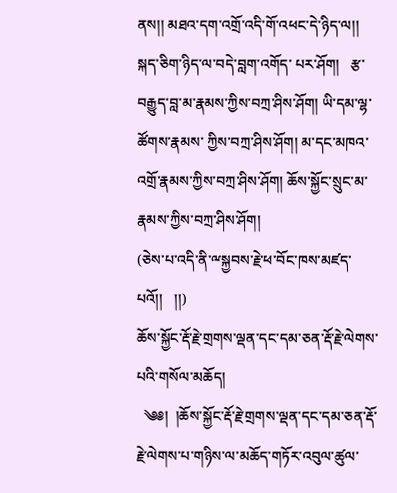ནས།། མཐའ་དག་འགྲོ་འདི་གོ་འཕང་དེ་ཉིད་ལ།། སྐད་ཅིག་ཉིད་ལ་བདེ་བླག་འགོད་ པར་ཤོག།   རྩ་བརྒྱུད་བླ་མ་རྣམས་ཀྱིས་བཀྲ་ཤིས་ཤོག། ཡི་དམ་ལྷ་ཚོགས་རྣམས་ ཀྱིས་བཀྲ་ཤིས་ཤོག། མ་དང་མཁའ་འགྲོ་རྣམས་ཀྱིས་བཀྲ་ཤིས་ཤོག། ཆོས་སྐྱོང་སྲུང་མ་རྣམས་ཀྱིས་བཀྲ་ཤིས་ཤོག།
(ཅེས་པ་འདི་ནི་ྋསྐྱབས་རྗེ་ཕ་བོང་ཁས་མཛད་པའོ།།   །།)
ཆོས་སྐྱོང་རྡོ་རྗེ་གྲགས་ལྡན་དང་དམ་ཅན་རྡོ་རྗེ་ལེགས་པའི་གསོལ་མཆོད།
  ༄༅།  །ཆོས་སྐྱོང་རྡོ་རྗེ་གྲགས་ལྡན་དང་དམ་ཅན་རྡོ་རྗེ་ལེགས་པ་གཉིས་ལ་མཆོད་གཏོར་འབུལ་ཚུལ་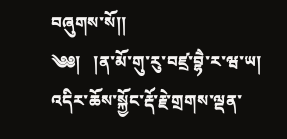བཞུགས་སོ།།
༄༅།   །ན་མོ་གུ་རུ་བཛྲ་བྷཻ་ར་ཝ་ཡ། འདིར་ཆོས་སྐྱོང་རྡོ་རྗེ་གྲགས་ལྡན་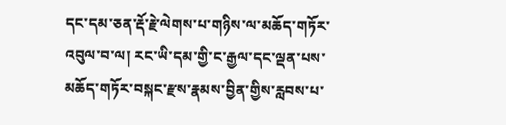དང་དམ་ཅན་རྡོ་རྗེ་ལེགས་པ་གཉིས་ལ་མཆོད་གཏོར་འབུལ་བ་ལ། རང་ཡི་དམ་གྱི་ང་རྒྱལ་དང་ལྡན་པས་མཆོད་གཏོར་བསྐང་རྫས་རྣམས་བྱིན་གྱིས་རླབས་པ་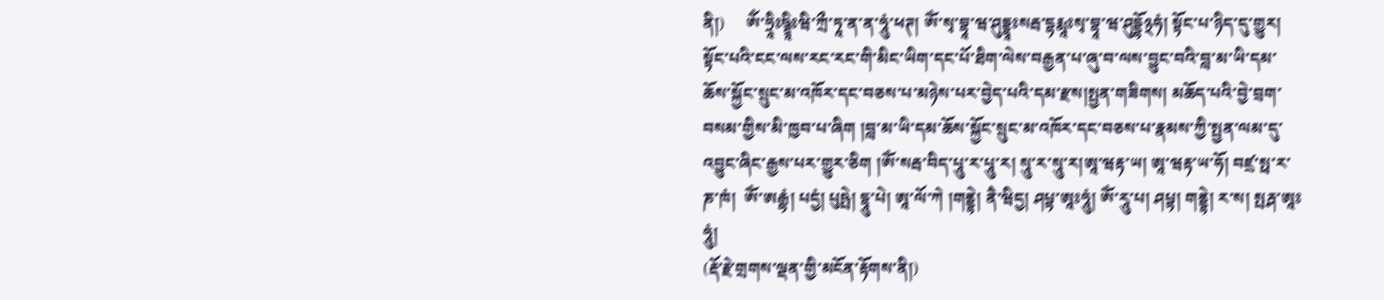ནི།)     ༀ་ཧྲཱིཿཥྚྲཱིཿཝི་ཀྲྀ་ཏཱ་ན་ན་ཧཱུཾ་ཕཊ། ༀ་སྭ་བྷཱ་ཝ་ཤུདྡྷཱཿསརྦ་དྷརྨཱཿསྭ་བྷཱ་ཝ་ཤུདྡྷོ྅ཧཾ། སྟོང་པ་ཉིད་དུ་གྱུར། སྟོང་པའི་ངང་ལས་རང་རང་གི་མིང་ཡིག་དང་པོ་ཐིག་ལེས་བརྒྱན་པ་ཞུ་བ་ལས་བྱུང་བའི་བླ་མ་ཡི་དམ་ཆོས་སྐྱོང་སྲུང་མ་འཁོར་དང་བཅས་པ་མཉེས་པར་བྱེད་པའི་དམ་རྫས།སྤྱན་གཟིགས། མཆོད་པའི་བྱེ་བྲག་བསམ་གྱིས་མི་ཁྱབ་པ་ཞིག །བླ་མ་ཡི་དམ་ཆོས་སྐྱོང་སྲུང་མ་འཁོར་དང་བཅས་པ་རྣམས་ཀྱི་སྤྱན་ལམ་དུ་འབྱུང་ཞིང་རྒྱས་པར་གྱུར་ཅིག །ཨོཾ་སརྦ་བིད་པཱུ་ར་པཱུ་ར། སཱུ་ར་སཱུ་ར།ཨཱ་ཝརྟ་ཡ། ཨཱ་ཝརྟ་ཡ་ཧོ། བཛྲ་སྥ་ར་ཎ་ཁཾ།  ཨོཾ་ཨརྒྷཾ། པདྱཾ། པུཥྤེ། དྷཱུ་པེ། ཨཱ་ལོ་ཀེ །གནྡྷེ། ནཻ་ཝིདྱ། ཤཔྟ་ཨཱཿཧཱུཾ། ཨོཾ་རཱུ་པ། ཤཔྟ། གནྡྷེ། ར་ས། སྤརྴ་ཨཱཿཧཱུཾ།
(རྡོ་རྗེ་གྲགས་ལྡན་གྱི་མངོན་རྟོགས་ནི།)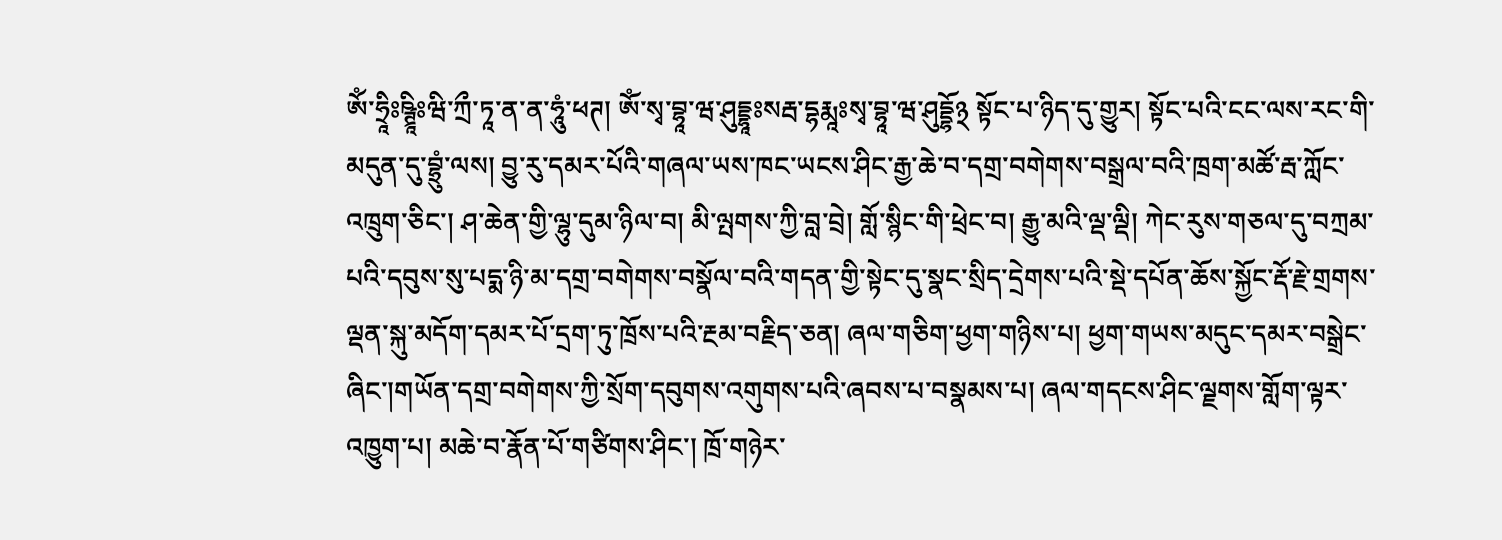ༀ་ཧྲཱིཿཥྚྲཱིཿཝི་ཀྲྀ་ཏཱ་ན་ན་ཧཱུཾ་ཕཊ། ༀ་སྭ་བྷཱ་ཝ་ཤུདྡྷཱཿསརྦ་དྷརྨཱཿསྭ་བྷཱ་ཝ་ཤུདྡྷོ྅ སྟོང་པ་ཉིད་དུ་གྱུར། སྟོང་པའི་ངང་ལས་རང་གི་མདུན་དུ་བྷྲུཾ་ལས། བྱུ་རུ་དམར་པོའི་གཞལ་ཡས་ཁང་ཡངས་ཤིང་རྒྱ་ཆེ་བ་དགྲ་བགེགས་བསྒྲལ་བའི་ཁྲག་མཚོ་རྦ་ཀློང་འཁྲུག་ཅིང་། ཤ་ཆེན་གྱི་ལྷུ་དུམ་ཉིལ་བ། མི་ལྤགས་ཀྱི་བླ་བྲེ། གློ་སྙིང་གི་ཕྲེང་བ། རྒྱུ་མའི་ལྡ་ལྡི། ཀེང་རུས་གཅལ་དུ་བཀྲམ་པའི་དབུས་སུ་པདྨ་ཉི་མ་དགྲ་བགེགས་བསྣོལ་བའི་གདན་གྱི་སྟེང་དུ་སྣང་སྲིད་དྲེགས་པའི་སྡེ་དཔོན་ཆོས་སྐྱོང་རྡོ་རྗེ་གྲགས་ལྡན་སྐུ་མདོག་དམར་པོ་དྲག་ཏུ་ཁྲོས་པའི་རྔམ་བརྗིད་ཅན། ཞལ་གཅིག་ཕྱག་གཉིས་པ། ཕྱག་གཡས་མདུང་དམར་བསྒྲེང་ཞིང་།གཡོན་དགྲ་བགེགས་ཀྱི་སྲོག་དབུགས་འགུགས་པའི་ཞབས་པ་བསྣམས་པ། ཞལ་གདངས་ཤིང་ལྗགས་གློག་ལྟར་འཁྱུག་པ། མཆེ་བ་རྣོན་པོ་གཙིགས་ཤིང་། ཁྲོ་གཉེར་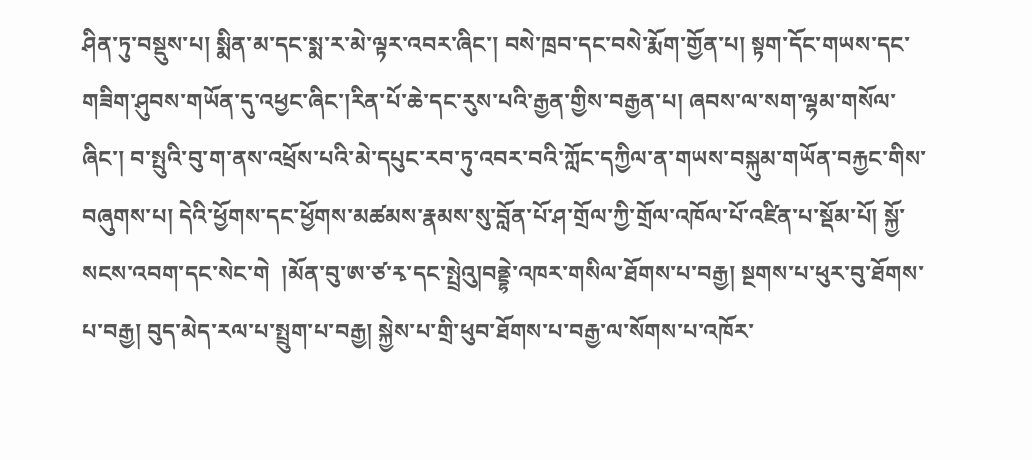ཤིན་ཏུ་བསྡུས་པ། སྨིན་མ་དང་སྨ་ར་མེ་ལྟར་འབར་ཞིང་། བསེ་ཁྲབ་དང་བསེ་རྨོག་གྱོན་པ། སྟག་དོང་གཡས་དང་གཟིག་ཤུབས་གཡོན་དུ་འཕྱང་ཞིང་།རིན་པོ་ཆེ་དང་རུས་པའི་རྒྱན་གྱིས་བརྒྱན་པ། ཞབས་ལ་སག་ལྷམ་གསོལ་ཞིང་། བ་སྤུའི་བུ་ག་ནས་འཕྲོས་པའི་མེ་དཔུང་རབ་ཏུ་འབར་བའི་ཀློང་དཀྱིལ་ན་གཡས་བསྐུམ་གཡོན་བརྐྱང་གིས་བཞུགས་པ། དེའི་ཕྱོགས་དང་ཕྱོགས་མཚམས་རྣམས་སུ་བློན་པོ་ཤ་གྲོལ་ཀྱི་གྲོལ་འཁོལ་པོ་འཛིན་པ་སྡོམ་པོ། སྐྱོ་སངས་འབག་དང་སེང་གེ  །མོན་བུ་ཨ་ཙ་རྭ་དང་སྤྲེའུ།བནྡྷེ་འཁར་གསིལ་ཐོགས་པ་བརྒྱ། སྔགས་པ་ཕུར་བུ་ཐོགས་པ་བརྒྱ། བུད་མེད་རལ་པ་སྤྲུག་པ་བརྒྱ། སྐྱེས་པ་གྲི་ཕུབ་ཐོགས་པ་བརྒྱ་ལ་སོགས་པ་འཁོར་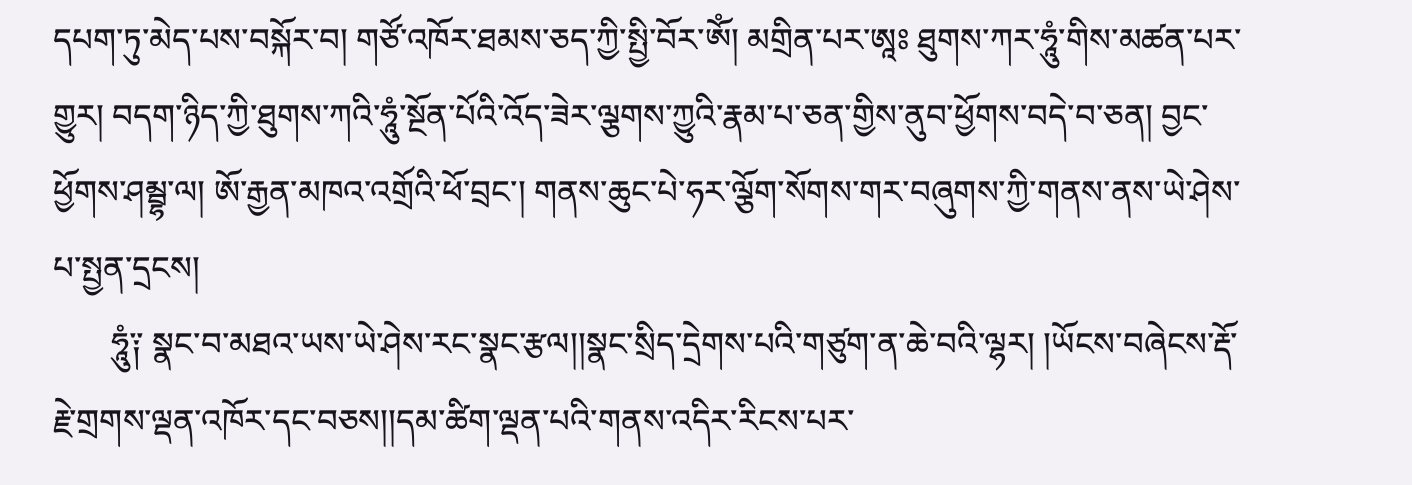དཔག་ཏུ་མེད་པས་བསྐོར་བ། གཙོ་འཁོར་ཐམས་ཅད་ཀྱི་སྤྱི་བོར་ཨོཾ། མགྲིན་པར་ཨཱཿ ཐུགས་ཀར་ཧཱུཾ་གིས་མཚན་པར་གྱུར། བདག་ཉིད་ཀྱི་ཐུགས་ཀའི་ཧཱུཾ་སྔོན་པོའི་འོད་ཟེར་ལྕགས་ཀྱུའི་རྣམ་པ་ཅན་གྱིས་ནུབ་ཕྱོགས་བདེ་བ་ཅན། བྱང་ཕྱོགས་ཤམྦྷ་ལ། ཨོ་རྒྱན་མཁའ་འགྲོའི་ཕོ་བྲང་། གནས་ཆུང་པེ་ཧར་ལྕོག་སོགས་གར་བཞུགས་ཀྱི་གནས་ནས་ཡེ་ཤེས་པ་སྤྱན་དྲངས།
       ཧཱུཾ༑ སྣང་བ་མཐའ་ཡས་ཡེ་ཤེས་རང་སྣང་རྩལ།།སྣང་སྲིད་དྲེགས་པའི་གཙུག་ན་ཆེ་བའི་ལྷར། །ཡོངས་བཞེངས་རྡོ་རྗེ་གྲགས་ལྡན་འཁོར་དང་བཅས།།དམ་ཚིག་ལྡན་པའི་གནས་འདིར་རིངས་པར་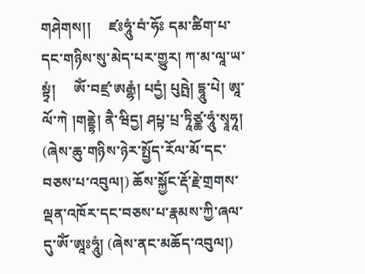གཤེགས།།     ཛཿཧཱུཾ་བཾ་ཧོཿ དམ་ཚིག་པ་དང་གཉིས་སུ་མེད་པར་གྱུར། ཀ་མ་ལཱ་ཡ་སྟྭཾ།     ཨོཾ་བཛྲ་ཨརྒྷཾ། པདྱཾ། པུཥྤེ། དྷཱུ་པེ། ཨཱ་ལོ་ཀེ །གནྡྷེ། ནཻ་ཝིདྱ། ཤཔྟ་པྲ་ཏཱིཙྪ་ཧཱུཾ་སྭཱཧཱ། (ཞེས་ཆུ་གཉིས་ཉེར་སྤྱོད་རོལ་མོ་དང་བཅས་པ་འབུལ།) ཆོས་སྐྱོང་རྡོ་རྗེ་གྲགས་ལྡན་འཁོར་དང་བཅས་པ་རྣམས་ཀྱི་ཞལ་དུ་ཨོཾ་ཨཱཿཧཱུཾ། (ཞེས་ནང་མཆོད་འབུལ།)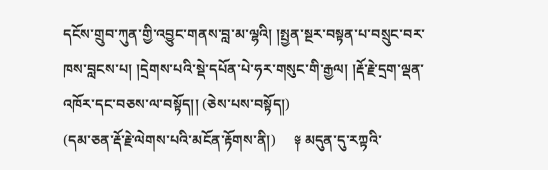དངོས་གྲུབ་ཀུན་གྱི་འབྱུང་གནས་བླ་མ་ལྷའི། །སྤྱན་སྔར་བསྟན་པ་བསྲུང་བར་ཁས་བླངས་པ། །དྲེགས་པའི་སྡེ་དཔོན་པེ་ཧར་གསུང་གི་རྒྱལ། །རྡོ་རྗེ་དྲག་ལྡན་འཁོར་དང་བཅས་ལ་བསྟོད།། (ཅེས་པས་བསྟོད།)
(དམ་ཅན་རྡོ་རྗེ་ལེགས་པའི་མངོན་རྟོགས་ནི།)     ༈ མདུན་དུ་རཀྟའི་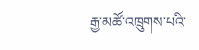རྒྱ་མཚོ་འཁྲུགས་པའི་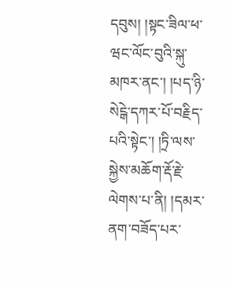དབུས། །སྟང་ཟིལ་ཕ་ཝང་ལོང་བུའི་སྐུ་མཁར་ནང་། །པད་ཉི་སེངྒེ་དཀར་པོ་བརྗིད་པའི་སྟེང་། །ཏྲི་ལས་སྐྱེས་མཆོག་རྡོ་རྗེ་ལེགས་པ་ནི། །དམར་ནག་བཟོད་པར་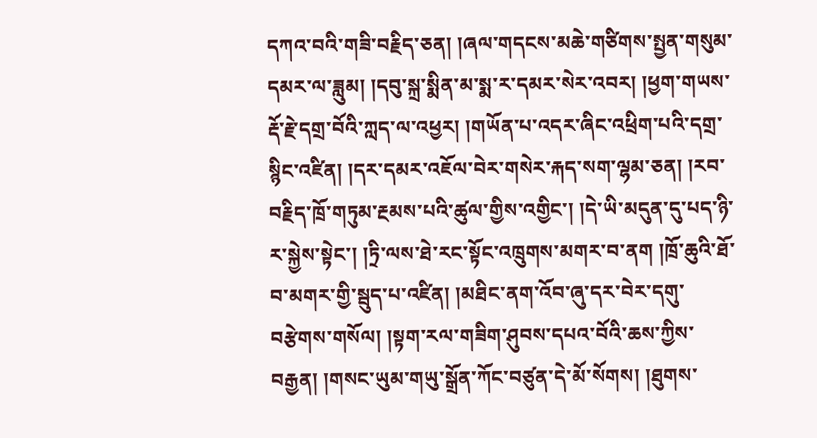དཀའ་བའི་གཟི་བརྗིད་ཅན། །ཞལ་གདངས་མཆེ་གཙིགས་སྤྱན་གསུམ་དམར་ལ་ཟླུམ། །དབུ་སྐྲ་སྨིན་མ་སྨ་ར་དམར་སེར་འབར། །ཕྱག་གཡས་རྡོ་རྗེ་དགྲ་བོའི་ཀླད་ལ་འཕྱར། །གཡོན་པ་འདར་ཞིང་འཕྲིག་པའི་དགྲ་སྙིང་འཛིན། །དར་དམར་འཇོལ་བེར་གསེར་རྐད་སག་ལྷམ་ཅན། །རབ་བརྗིད་ཁྲོ་གཏུམ་རྔམས་པའི་ཚུལ་གྱིས་འགྱིང་། །དེ་ཡི་མདུན་དུ་པད་ཉི་ར་སྐྱེས་སྟེང་། །ཏྲི་ལས་ཐེ་རང་སྟོང་འཁྲུགས་མགར་བ་ནག །ཁྲོ་ཆུའི་ཐོ་བ་མགར་གྱི་སྦུད་པ་འཛིན། །མཐིང་ནག་འོབ་ཞུ་དར་བེར་དགུ་བརྩེགས་གསོལ། །སྟག་རལ་གཟིག་ཤུབས་དཔའ་བོའི་ཆས་ཀྱིས་བརྒྱན། །གསང་ཡུམ་གཡུ་སྒྲོན་ཀོང་བཙུན་དེ་མོ་སོགས། །ཐུགས་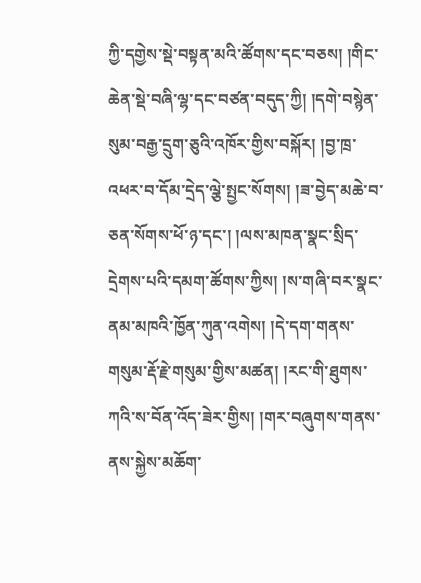ཀྱི་དགྱེས་སྡེ་བསྟན་མའི་ཚོགས་དང་བཅས། །གིང་ཆེན་སྡེ་བཞི་ལྷ་དང་བཙན་བདུད་ཀྱི། །དགེ་བསྙེན་སུམ་བརྒྱ་དྲུག་ཅུའི་འཁོར་གྱིས་བསྐོར། །བྱ་ཁྲ་འཕར་བ་དོམ་དྲེད་ལྕེ་སྤྱང་སོགས། །ཟ་བྱེད་མཆེ་བ་ཅན་སོགས་ཕོ་ཉ་དང་། །ལས་མཁན་སྣང་སྲིད་དྲེགས་པའི་དམག་ཚོགས་ཀྱིས། །ས་གཞི་བར་སྣང་ནམ་མཁའི་ཁྱོན་ཀུན་འགེས། །དེ་དག་གནས་གསུམ་རྡོ་རྗེ་གསུམ་གྱིས་མཚན། །རང་གི་ཐུགས་ཀའི་ས་བོན་འོད་ཟེར་གྱིས། །གར་བཞུགས་གནས་ནས་སྐྱེས་མཆོག་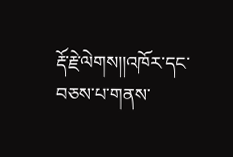རྡོ་རྗེ་ལེགས།།འཁོར་དང་བཅས་པ་གནས་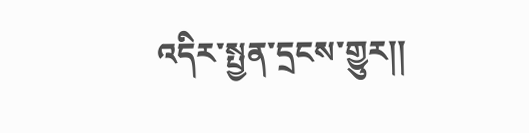འདིར་སྤྱན་དྲངས་གྱུར།།